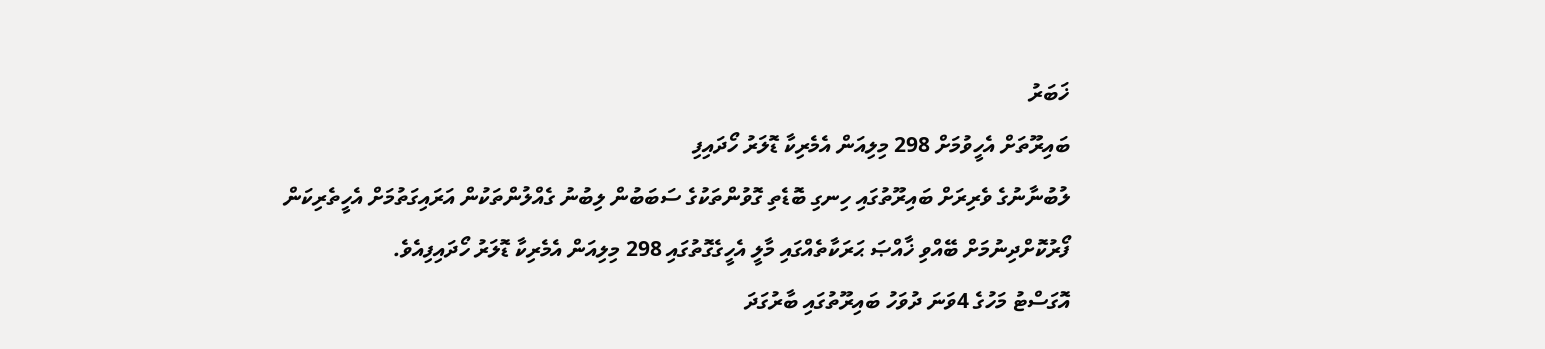ޚަބަރު
ބައިރޫތަށް އެހީވުމަށް 298 މިލިއަން އެމެރިކާ ޑޮލަރު ހޯދައިފި
ލުބުނާނުގެ ވެރިރަށް ބައިރޫތުގައި ހިނގި ބޮޑެތި ގޮވުންތަކުގެ ސަބަބުން ލިބުނު ގެއްލުންތަކުން އަރައިގަތުމަށް އެހީތެރިކަން ފޯރުކޮށްދިނުމަށް ބޭއްވި ޚާއްޞަ ޙަރަކާތެއްގައި މާލީ އެހީގެގޮތުގައި 298 މިލިއަން އެމެރިކާ ޑޮލަރު ހޯދައިފިއެވެ.
އޮގަސްޓު މަހުގެ 4ވަނަ ދުވަހު ބައިރޫތުގައި ބާރުގަދަ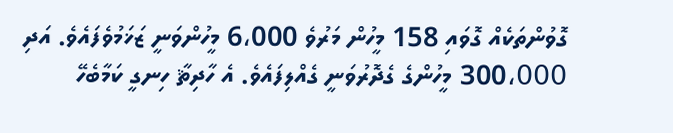ގޮވުންތަކެއް ގޮވައި 158 މީހުން މަރުވެ 6،000 މީހުންވަނީ ޒަޚަމުވެފައެވެ. އަދި 300،000 މީހުންގެ ގެދޮރުވަނީ ގެއްލިފައެވެ. އެ ހާދިޘާ ހިނގީ ކަމާބެހޭ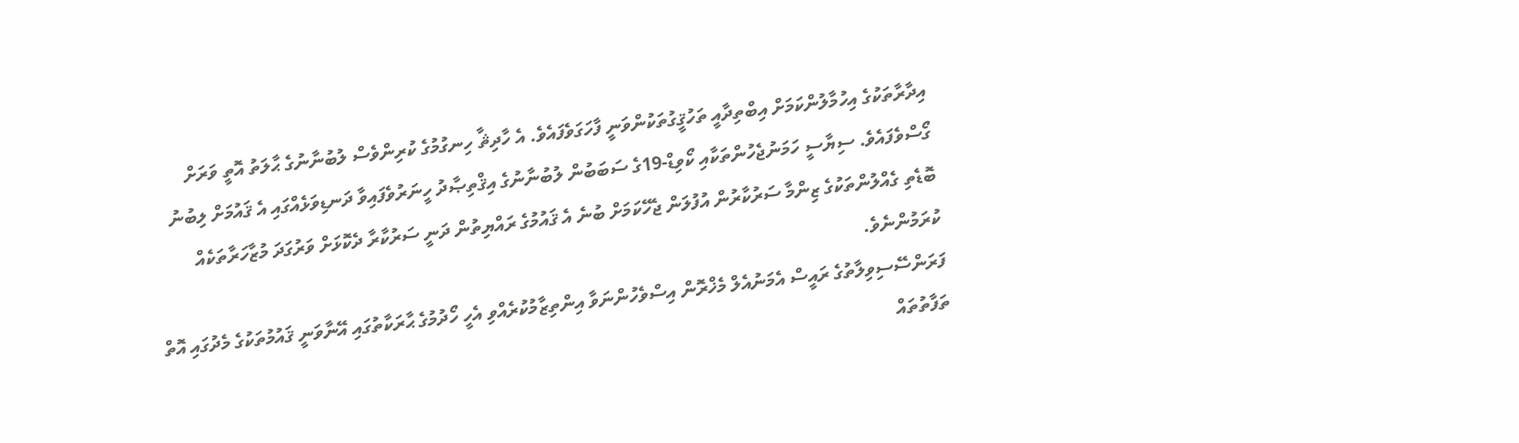އިދާރާތަކުގެ އިހުމާލުންކަމަށް އިބްތިދާއީ ތަހުޤީގުތަކުންވަނީ ފާހަގަވެފައެވެ. އެ ހާދިޘާ ހިނގުމުގެ ކުރިންވެސް ލުބުނާނުގެ ޙާލަތު އޮތީ ވަރަށް ގޯސްވެފައެވެ. ސިޔާސީ ހަމަނުޖެހުންތަކާއި ކޯވިޑް-19ގެ ސަބަބުން ލުބުނާނުގެ އިޤްތިޞާދު ހީނަރުވެފައިވާ ދަނޑިވަޅެއްގައި އެ ޤައުމަށް ލިބުނު ބޮޑެތި ގެއްލުންތަކުގެ ޒިންމާ ސަރުކާރުން އުފުލަން ޖެހޭކަމަށް ބުނެ އެ ޤައުމުގެ ރައްޔިތުން ދަނީ ސަރުކާރާ ދެކޮޅަށް ވަރުގަދަ މުޒާހަރާތަކެއް ކުރަމުންނެވެ.
ފަރަންސޭސިވިލާތުގެ ރައީސް އެމަނުއެލް މެޚްރޮން އިސްވެހުންނަވާ އިންތިޒާމުކުރެއްވި އެހީ ހޯދުމުގެ ޙާރަކާތުގައި އޭނާވަނީ ޤައުމުތަކުގެ މެދުގައި އޮތް ތަފާތުތައް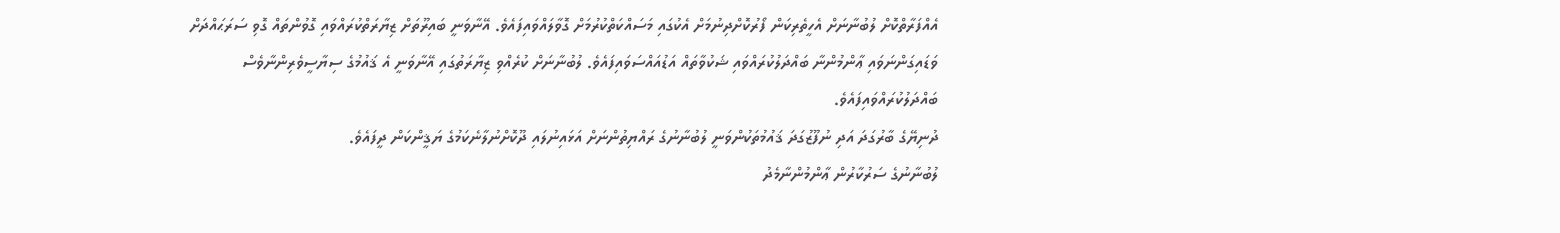އެއްފަރާތްކޮށް ލުބުނާނަށް އެހީތެރިކަން ފޯރުކޮށްދިނުމަށް އެކުގައި މަސައްކަތްކުރުމަށް ގޮވާލައްވައިފައެވެ. އޭނާވަނީ ބައިރޫތަށް ޒިޔާރަތްކުރައްވައި ގޮވުންތައް ގޮވި ސަރަޙައްދަށް ވަޑައިގަންނަވައި ޢާންމުންނާ ބައްދަލުކުރައްވައި ޝަކުވާތައް އަޑުއައްސަވައިފައެވެ. ލުބުނާނަށް ކުރެއްވި ޒިޔާރަތުގައި އޭނާވަނީ އެ ޤައުމުގެ ސިޔާސީވެރިންނާވެސް ބައްދަލުކުރައްވައިފައެވެ.
ދުނިޔޭގެ ބާރުގަދަ އަދި ނުފޫޒުގަދަ ޤައުމުތަކުންވަނީ ލުބުނާނުގެ ރައްޔިތުންނަށް އަޅައިނުލައި ދޫކޮށްނުލާނެކަމުގެ ޔަޤީންކަން ދީފައެވެ.
ލުބުނާނުގެ ސަރުކާރުން ޢާންމުންނާމެދު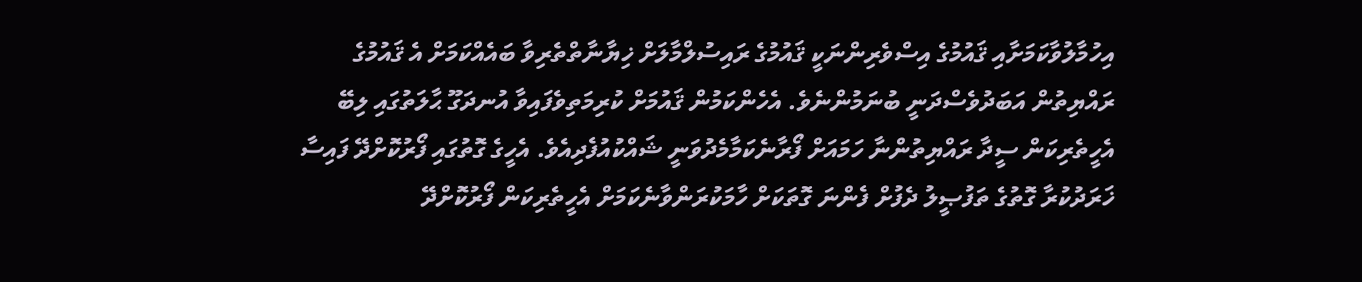އިހުމާލުވާކަމަށާއި ޤައުމުގެ އިސްވެރިންނަކީ ޤައުމުގެ ރައިސުލްމާލަށް ޚިޔާނާތްތެރިވާ ބައެއްކަމަށް އެ ޤައުމުގެ ރައްޔިތުން އަބަދުވެސްދަނީ ބުނަމުންނެވެ. އެހެންކަމުން ޤައުމަށް ކުރިމަތިވެފައިވާ އުނދަގޫ ޙާލަތުގައި ލިބޭ އެހީތެރިކަން ސީދާ ރައްޔިތުންނާ ހަމައަށް ފޯރާނެކަމާމެދުވަނީ ޝައްކުއުފެދިއެވެ. އެހީގެ ގޮތުގައި ފޯރުކޮށްދޭ ފައިސާ ޚަރަދުކުރާ ގޮތުގެ ތަފުޞީލު ދެފުށް ފެންނަ ގޮތަކަށް ހާމަކުރަންވާނެކަމަށް އެހީތެރިކަން ފޯރުކޮށްދޭ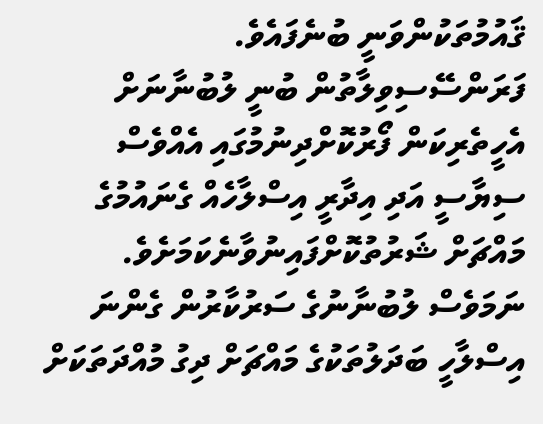ޤައުމުތަކުންވަނީ ބުނެފައެވެ.
ފަރަންސޭސިވިލާތުން ބުނީ ލުބުނާނަށް އެހީތެރިކަން ފޯރުކޮށްދިނުމުގައި އެއްވެސް ސިޔާސީ އަދި އިދާރީ އިސްލާހެއް ގެނައުމުގެ މައްޗަށް ޝަރުތުކޮށްފައިނުވާނެކަމަށެވެ. ނަމަވެސް ލުބުނާނުގެ ސަރުކާރުން ގެންނަ އިސްލާހީ ބަދަލުތަކުގެ މައްޗަށް ދިގު މުއްދަތަކަށް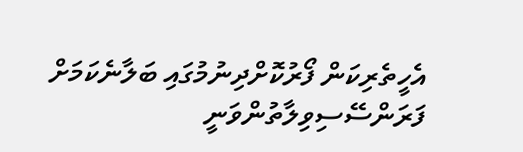އެހީތެރިކަން ފޯރުކޮށްދިނުމުގައި ބަލާނެކަމަށް ފަރަންސޭސިވިލާތުންވަނީ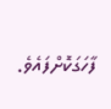ފާހަގަކޮށްފައެވެ.